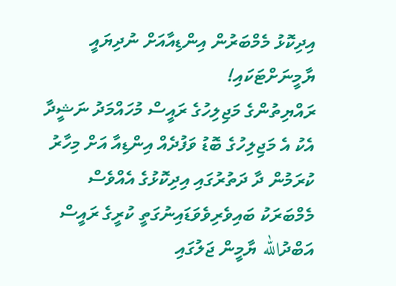އިދިކޮޅު މެމްބަރުން އިންޑިއާއަށް ނުދިޔައީ ޔާމީނަށްޓަކައި!
ރައްޔިތުންގެ މަޖިލިހުގެ ރައީސް މުހައްމަދު ނަޝީދާ އެކު އެ މަޖިލިހުގެ ބޮޑު ވަފުދެއް އިންޑިއާ އަށް މިހާރު ކުރަމުން ދާ ދަތުރުގައި އިދިކޮޅުގެ އެއްވެސް މެމްބަރަކު ބައިވެރިވެވަޑައިނުގަތީ ކުރީގެ ރައީސް އަބްދުالله ޔާމީން ޖަލުގައި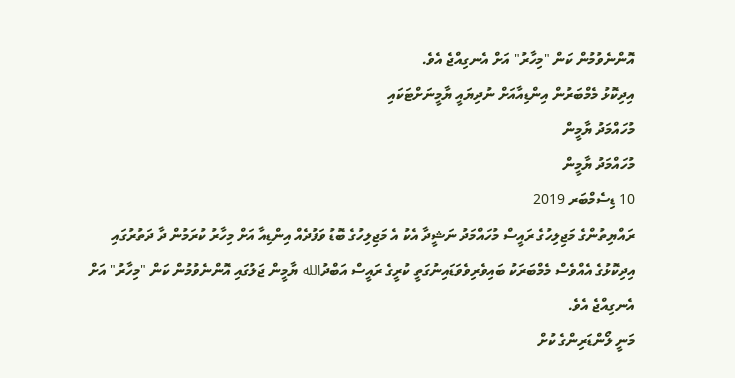އޮންނެވުމުން ކަން "މިހާރު" އަށް އެނގިއްޖެ އެވެ.
އިދިކޮޅު މެމްބަރުން އިންޑިއާއަށް ނުދިޔައީ ޔާމީނަށްޓަކައި
މުހައްމަދު ޔާމީން
މުހައްމަދު ޔާމީން
10 ޑިސެމްބަރ 2019
ރައްޔިތުންގެ މަޖިލިހުގެ ރައީސް މުހައްމަދު ނަޝީދާ އެކު އެ މަޖިލިހުގެ ބޮޑު ވަފުދެއް އިންޑިއާ އަށް މިހާރު ކުރަމުން ދާ ދަތުރުގައި އިދިކޮޅުގެ އެއްވެސް މެމްބަރަކު ބައިވެރިވެވަޑައިނުގަތީ ކުރީގެ ރައީސް އަބްދުالله ޔާމީން ޖަލުގައި އޮންނެވުމުން ކަން "މިހާރު" އަށް އެނގިއްޖެ އެވެ.
މަނީ ލޯންޑަރިންގެ ކުށް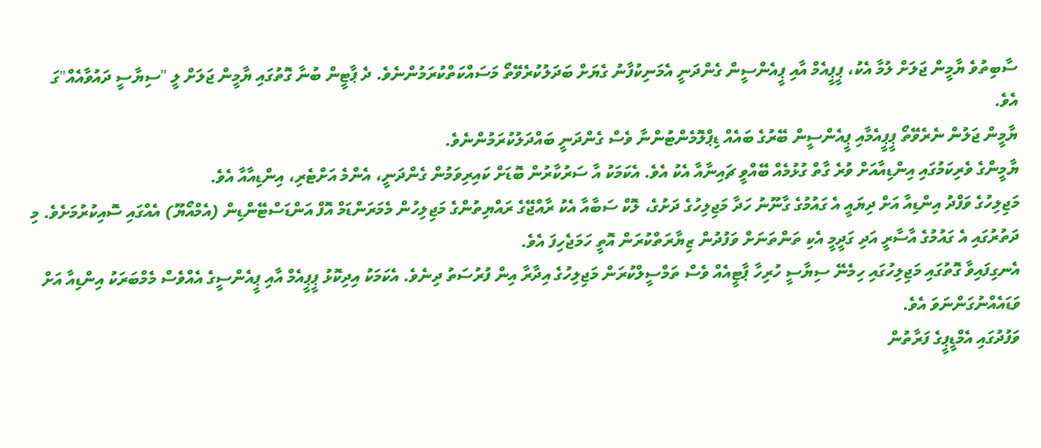ސާބިތުވެ ޔާމީން ޖަލަށް ލުމާ އެކު، ޕީޕީއެމް އާއި ޕީއެންސީން ގެންދަނީ އެމަނިކުފާނު ގެޔަށް ބަދަލުކުރެވޭތޯ މަސައްކަތްކުރަމުންނެވެ. ދެ ޕާޓީން ބުނާ ގޮތުގައި ޔާމީން ޖަލަށް ލީ "ސިޔާސީ ދައުވާއެއް"ގަ އެވެ.
ޔާމީން ޖަލުން ނެރެވޭތޯ ޕީޕީއެމާއި ޕީއެންސީން ބޭރުގެ ބައެއް ޑިޕްލޮމެންޓުންނާ ވެސް ގެންދަނީ ބައްދަލުކުރަމުންނެވެ.
ޔާމީންގެ ވެރިކަމުގައި އިންޑިއާއަށް ވުރެ ގާތް ގުޅުމެއް ބޭއްވީ ޗައިނާއާ އެކު އެވެ. އެކަމަކު އާ ސަރުކާރުން ބޮޑަށް ކައިރިވަމުން ގެންދަނީ، އެންމެ އަށްޓެރި، އިންޑިއާއާ އެވެ.
މަޖިލިހުގެ ވަފްދު އިންޑިއާ އަށް ދިޔައީ އެ ގައުމުގެ ގާނޫނު ހަދާ މަޖިލިހުގެ ދަށުގެ، ލޮކް ސަބާއާ އެކު ރާއްޖޭގެ ރައްޔިތުންގެ މަޖިލިހުން މެމަރަންޑަމް އޮފް އަންޑަސްޓޭންޑިން (އެމްއޯޔޫ) އެއްގައި ސޮއިކުރުމަށެވެ. މި ދަތުރުގައި އެ ގައުމުގެ އާސާރީ އަދި ގަދީމީ އެކި ތަންތަނަށް ވަފުދުން ޒިޔާރަތްކުރަން އޮތީ ހަމަޖެހިފަ އެވެ.
އެނގިފައިވާ ގޮތުގައި މަޖިލިހުގައި ހިމެނޭ ސިޔާސީ ހުރިހާ ޕާޓީއެއް ވެސް ތަމްސީލްކުރަން މަޖިލިހުގެ އިދާރާ އިން ފުރުސަތު ދިނެވެ. އެކަމަކު އިދިކޮޅު ޕީޕީއެމް އާއި ޕީއެންސީގެ އެއްވެސް މެމްބަރަކު އިންޑިއާ އަށް ވަޑައެއްނުގަންނަވަ އެވެ.
ވަފުދުގައި އެމްޑީޕީގެ ފަރާތުން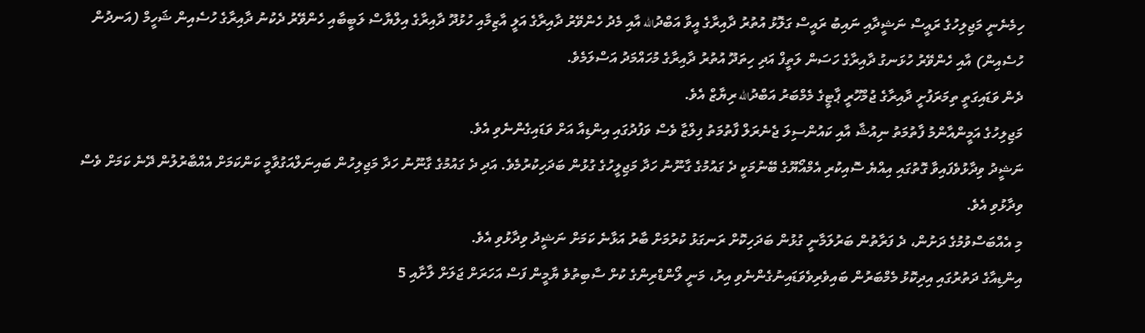ހިމެނެނީ މަޖިލިހުގެ ރައީސް ނަޝީދާއި ނައިބު ރައީސް ގަލޮޅު އުތުރު ދާއިރާގެ އީވާ އަބްދުالله އާއި މެދު ހެންވޭރު ދާއިރާގެ އަލީ އާޒިމާއި ހުޅުދޫ ދާއިރާގެ އިލްޔާސް ލަބީބާއި ހެންވޭރު ދެކުނު ދާއިރާގެ ހުސެއިން ޝަހީމް (އަނދުން ހުސެއިން) އާއި ހެންވޭރު ހުޅަނގު ދާއިރާގެ ހަސަން ލަތީފް އަދި ހިތަދޫ އުތުރު ދާއިރާގެ މުހައްމަދު އަސްލަމެވެ.
ދެން ވަޑައިގަތީ ތިމަރަފުށީ ދާއިރާގެ ޖުމްހޫރީ ޕާޓީގެ މެމްބަރު އަބްދުالله ރިޔާޒް އެވެ.
މަޖިލިހުގެ އަމީންއާންމު ފާތުމަތު ނިއުޝާ އާއި ކައުންސިލަ ޖެނެރަލް ފާތުމަތު ފިލްޒާ ވެސް ވަފުދުގައި އިންޑިއާ އަށް ވަޑައިގެންނެވި އެވެ.
ނަޝީދު ވިދާޅުވެފައިވާ ގޮތުގައި އިއްޔެ ސޮއިކުރި އެމްއޯޔޫގެ ބޭނުމަކީ ދެ ގައުމުގެ ގާނޫނު ހަދާ މަޖިލީހުގެ ގުޅުން ބަދަހިކުރުމެވެ. އަދި ދެ ގައުމުގެ ގާނޫނު ހަދާ މަޖިލިހުން ބައިނަލްއަގުވާމީ ކަންކަމަށް އެއްބާރުލުން ދޭނެ ކަމަށް ވެސް ވިދާޅުވި އެވެ.
މި އެއްބަސްވުމުގެ ދަށުން، ދެ ފަރާތުން ބަރުލަމާނީ ގުޅުން ބަދަހިކޮށް ރަނގަޅު ކުރުމަށް ބާރު އަޅާނެ ކަމަށް ނަޝީދު ވިދާޅުވި އެވެ.
އިންޑިއާގެ ދަތުރުގައި އިދިކޮޅު މެމްބަރުން ބައިވެރިވެވަޑައިނުގެންނެވި އިރު، މަނީ ލޯންޑްރިންގެ ކުށް ސާބިތުވެ ޔާމީން ފަސް އަހަރަށް ޖަލަށް ލާށާއި 5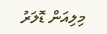މިލިއަން ޑޮލަރު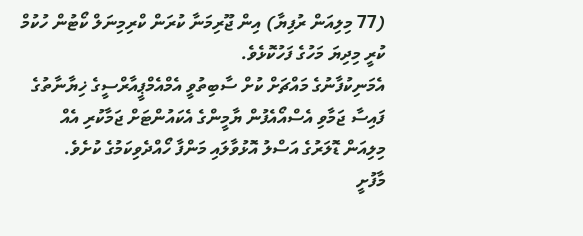(77 މިލިއަން ރުފިޔާ) އިން ޖޫރިމަނާ ކުރަން ކްރިމިނަލް ކޯޓުން ހުކުމް ކުރީ މިދިޔަ މަހުގެ ފަހުކޮޅެވެ.
އެމަނިކުފާނުގެ މައްޗަށް ކުށް ސާބިތުވީ އެމްއެމްޕީއާރްސީގެ ޚިޔާނާތުގެ ފައިސާ ޖަމާވި އެސްއޯއެފުން ޔާމީންގެ އެކައުންޓަށް ޖަމާކުރި އެއް މިލިއަން ޑޮލަރުގެ އަސްލު އޮޅުވާލައި މަންފާ ހޯއްދެވިކަމުގެ ކުށެވެ.
މާފުށީ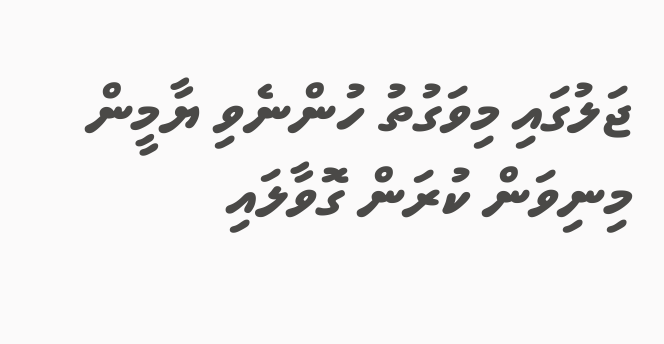ޖަލުގައި މިވަގުތު ހުންނެވި ޔާމީން މިނިވަން ކުރަން ގޮވާލައި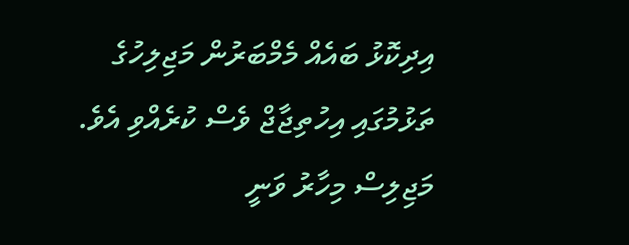އިދިކޮޅު ބައެއް މެމްބަރުން މަޖިލިހުގެ ތަޅުމުގައި އިހުތިޖާޖް ވެސް ކުރެއްވި އެވެ. މަޖިލިސް މިހާރު ވަނީ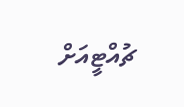ޗުއްޓީއަށް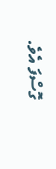ގޮސްފަ އެވެ.